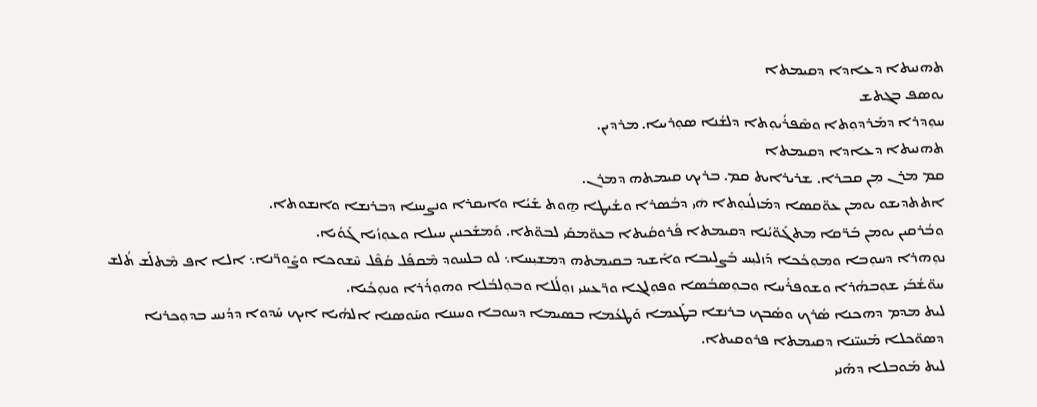ܬܗܢܝܬܐ ܕܥܐܕܐ ܕܩܝܡܬܐ
ܝܘܣܦ ܒܓܬܫ
ܚܘܼܕܪܐ ܕܡܰܪܕܘܼܬܐ ܘܣܶܦܪܳܝܘܼܬܐ ܕܠܫܳܢܐ ܣܘܼܪܝܝܐ. ܡܪܕܝܢ.
ܬܗܢܝܬܐ ܕܥܐܕܐ ܕܩܝܡܬܐ
ܩܡ ܡܪܢ ܡܼܢ ܩܒܪܐ. ܫܪܝܪܐܝܬ ܩܡ. ܒܪܝܟ ܩܝܡܬܗ ܕܡܪܢ.
ܐܬܬܕܝܫܘ ܝܘܡܢ ܥܘ̈ܩܣܐ ܕܡܰܙܠܳܢܘܼܬܐ ܗܿܝ ܕܒܳܣܪܐ ܘܫܳܝܛܐ ܗ̱ܘܬ ܫܰܝܳܐ ܘܐܝܩܪܐ ܘܢܨܚܢܐ ܕܒܪܢܫܐ ܘܐܢܫܘܬܐ.
ܘܒܳܪܩܝܢ ܝܘܡܢ ܒܰܪ̈ܩܐ ܡܬܓܰܘ̈ܝܳܢܐ ܕܩܝܡܬܐ ܦܳܪܘܩܳܝܬܐ ܒܥܘ̈ܡܩܰܝ ܠܒܘ̈ܬܐ. ܘܰܡܫܰܟܢܝܢ ܚܝܠܐ ܘܥܘܼܙܳܝܐ ܓܰܘܳܝܐ.
ܢܘܼܗܪܐ ܕܚܘܼܒܐ ܘܡܘܼܟܳܟܐ ܕܰܙܠܝܼܚ ܒܰܨܠܝܒܐ ܘܐܰܫܝܕ ܒܩܝܡܬܗ ܕܡܫܝܼܚܐ܆ ܠܘ ܒܠܚܘܕ ܡܶܩܦܰܠ ܩܳܦܶܠ ܚܶܫܘܟܐ ܘܨܰܘܪ̈ܢܐ܆ ܐܠܐ ܐܦ ܡܶܬܠܰܫ ܬܳܠܫ ܚܘ̈ܫܳܒܰܝ ܫܘܼܒܗܳܪܐ ܘܫܘܦܪܳܚܐ ܘܒܘܼܣܒܳܣܐ ܘܦܘܼܠܓܐ ܘܪ̈ܥܝܢܝ ܙܘܼܠܳܠܐ ܘܒܘܼܠܒܳܠܐ ܘܗܘܼܪܳܪܐ ܘܢܘܼܟܳܝܐ.
ܠܝܬ ܡܕܡ ܕܗܟܢܐ ܣܳܪܟ ܘܣܳܒܟ ܒܪܢܫܐ ܒܛܰܥܡܐ ܘܰܛܥܳܡܐ ܒܣܝܡܐ ܕܚܘܒܐ ܘܚܢܢܐ ܘܚܰܘܣܢܐ ܐܠܗܳܝܐ ܐܝܟ ܚܰܕܘܐ ܕܕܳܢܚ ܒܕܘܼܟܪܢܐ ܕܣܘ̈ܟܠܐ ܡܰܚܝ̈ܢܐ ܕܩܝܡܬܐ ܦܪܘܩܝܬܐ.
ܠܝܬ ܡܰܘܒܠܐ ܕܗܰܢܝ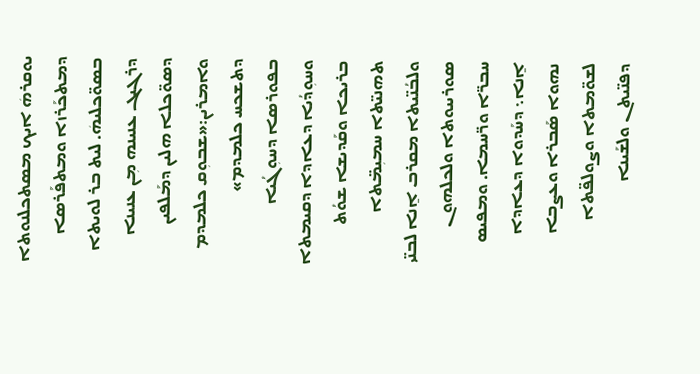ܝܘܩܪܗܿ ܐܝܟ ܡܣܬܟܠܢܘܬܐ ܕܡܬܟܰܪܙܐ ܘܡܬܦܰܪܣܐ ܒܣܘ̈ܟܠܝܗܿ. ܠܝܬ ܒܪ ܠܘܝܬܐ ܕܪܓܝܓ ܥܢܝܢܗ ܡܼܢ ܥܢܝܢܐ ܕܣܘ̈ܟܠܐ ܗܠܝܢ ܕܡܰܠܦܝܢ ܘܐܡܪܝܢ:«ܫܒܘܼܩ ܟܠܡܕܡ ܕܬܫܟܚ ܟܠܡܕܡ»
ܒܦܘܪܣܐ ܕܚܘܼܓܳܝܐ ܘܚܘܼܕܳܝܐ ܕܥܐܕܐ ܕܩܝܡܬܐ ܒܪܝܟܐ ܘܩܰܕܝܫܐ ܫܘܳܬ ܬܗܢܝ̈ܬܐ ܚܡܝܼܡ̈ܬܐ ܘܠܒܳܢ̈ܝܬܐ ܡܩܪܒ ܐ̱ܢܐ ܠܒܢ̈ܝ ܣܘܪܝܝܘܬܐ ܘܠܟܠܗܘܢ ܚܒܪ̈ܐ ܘܪ̈ܚܡܐ. ܘܡܦܝܣ ܐ̱ܢܐ܆ ܕܚܰܕܘܐ ܕܥܐܕܐ ܢܗܘܐ ܣܰܒܪܐ ܘܥܨܒܐ ܠܫܘ̈ܡܬܐ ܘܨܘܠܦ̈ܬܐ ܕܦܢ̈ܝܬܢ ܘܠܫܰܝܢܐ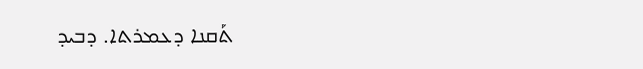ܬܰܩܢܐ ܕܥܡܪܬܐ. ܕܒܝܕ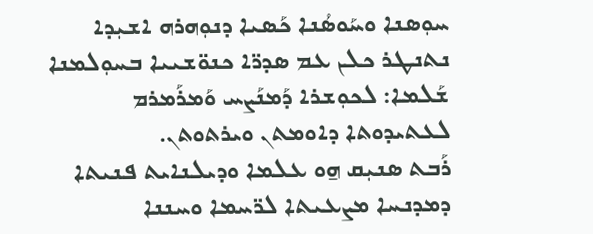ܚܘܼܣܢܐ ܘܚܰܘܣܳܢܐ ܟܰܣܝܐ ܕܢܘܼܗܪܗ ܐܫܝܼܕܐ ܢܬܢܛܪ ܟܠܢ ܥܡ ܣܕܪ̈ܐ ܟܢܘ̈ܫܝܝܐ ܒܚܘܼܠܡܢܐ ܫܰܠܡܐ: ܠܟܘܼܫܪܐ ܕܰܡܢܰܨܚ ܘܰܡܪܰܡܪܡ ܠܥܬܝܕܘܬܐ ܕܐܘܡܬܢ ܘܝܪܬܘܬܢ.
ܪܰܒܬ ܣܢܝܼܩ ܗ̱ܘ ܥܠܡܐ ܘܕܝܠܢܐܝܬ ܦܢܝܬܐ ܕܡܕܢܚܐ ܡܨܥܝܬܐ ܠܪ̈ܚܡܐ ܘܚܢܢܐ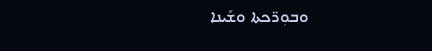ܘܒܘܼܪ̈ܟܬܐ ܘܫܰܝܢܐ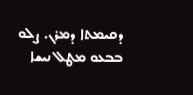ܕܩܝܡܬܐ ܕܡܪܢ. ܨܠܘ ܒܒܥܘ ܡܛܠ ܢܝܫܐ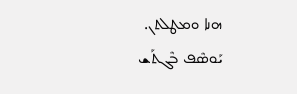ܗܢܐ ܘܡܛܠܬܢ.
ܝܰܘܣܶܦ ܒܶܓܬܰܫ